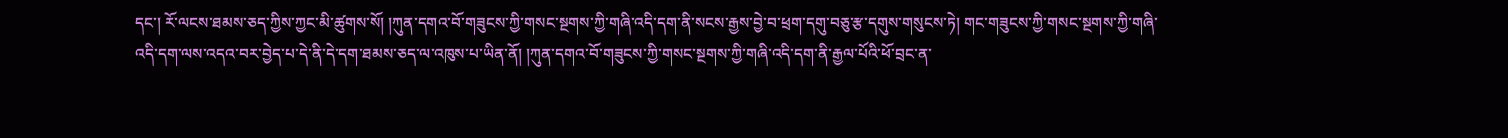དང་། རོ་ལངས་ཐམས་ཅད་ཀྱིས་ཀྱང་མི་ཚུགས་སོ། །ཀུན་དགའ་བོ་གཟུངས་ཀྱི་གསང་སྔགས་ཀྱི་གཞི་འདི་དག་ནི་སངས་རྒྱས་བྱེ་བ་ཕྲག་དགུ་བཅུ་རྩ་དགུས་གསུངས་ཏེ། གང་གཟུངས་ཀྱི་གསང་སྔགས་ཀྱི་གཞི་འདི་དག་ལས་འདའ་བར་བྱེད་པ་དེ་ནི་དེ་དག་ཐམས་ཅད་ལ་འཁུས་པ་ཡིན་ནོ། །ཀུན་དགའ་བོ་གཟུངས་ཀྱི་གསང་སྔགས་ཀྱི་གཞི་འདི་དག་ནི་རྒྱལ་པོའི་ཕོ་བྲང་ན་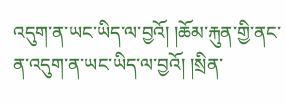འདུག་ན་ཡང་ཡིད་ལ་བྱའོ། །ཆོམ་རྐུན་གྱི་ནང་ན་འདུག་ན་ཡང་ཡིད་ལ་བྱའོ། །སྲིན་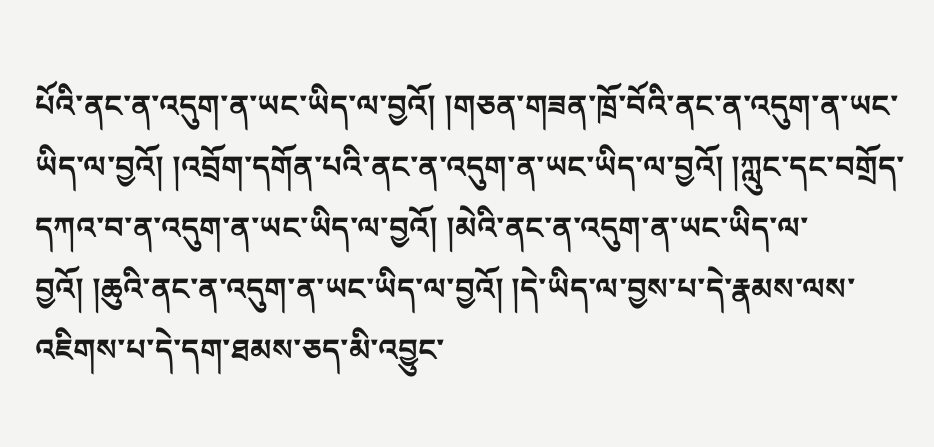པོའི་ནང་ན་འདུག་ན་ཡང་ཡིད་ལ་བྱའོ། །གཅན་གཟན་ཁྲོ་བོའི་ནང་ན་འདུག་ན་ཡང་ཡིད་ལ་བྱའོ། །འབྲོག་དགོན་པའི་ནང་ན་འདུག་ན་ཡང་ཡིད་ལ་བྱའོ། །ཀླུང་དང་བགྲོད་དཀའ་བ་ན་འདུག་ན་ཡང་ཡིད་ལ་བྱའོ། །མེའི་ནང་ན་འདུག་ན་ཡང་ཡིད་ལ་བྱའོ། །ཆུའི་ནང་ན་འདུག་ན་ཡང་ཡིད་ལ་བྱའོ། །དེ་ཡིད་ལ་བྱས་པ་དེ་རྣམས་ལས་འཇིགས་པ་དེ་དག་ཐམས་ཅད་མི་འབྱུང་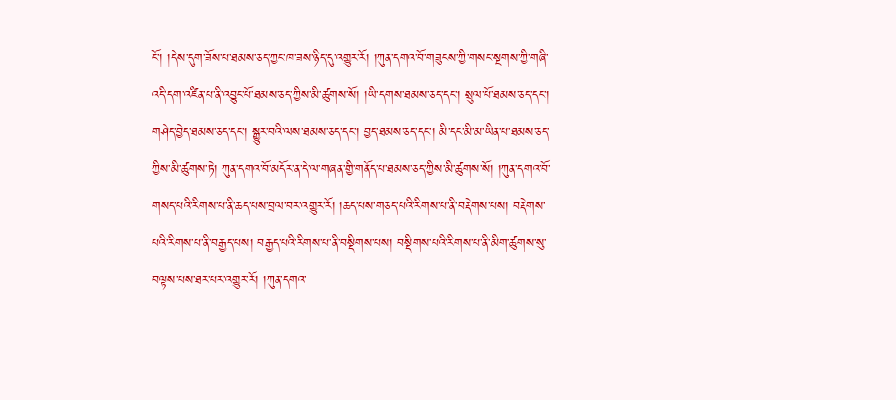ངོ་། །དེས་དུག་ཟོས་པ་ཐམས་ཅད་ཀྱང་ཁ་ཟས་ཉིད་དུ་འགྱུར་རོ། །ཀུན་དགའ་བོ་གཟུངས་ཀྱི་གསང་སྔགས་ཀྱི་གཞི་འདི་དག་འཛིན་པ་ནི་འབྱུང་པོ་ཐམས་ཅད་ཀྱིས་མི་ཚུགས་སོ། །ཡི་དགས་ཐམས་ཅད་དང་། སྲུལ་པོ་ཐམས་ཅད་དང་། གཤེད་བྱེད་ཐམས་ཅད་དང་། སྒྱུར་བའི་ལས་ཐམས་ཅད་དང་། བྱད་ཐམས་ཅད་དང་། མི་དང་མི་མ་ཡིན་པ་ཐམས་ཅད་ཀྱིས་མི་ཚུགས་ཏེ། ཀུན་དགའ་བོ་མདོར་ན་དེ་ལ་གཞན་གྱི་གནོད་པ་ཐམས་ཅད་ཀྱིས་མི་ཚུགས་སོ། །ཀུན་དགའ་བོ་གསད་པའི་རིགས་པ་ནི་ཆད་པས་བྲལ་བར་འགྱུར་རོ། །ཆད་པས་གཅད་པའི་རིགས་པ་ནི་བརྡེགས་པས། བརྡེགས་པའི་རིགས་པ་ནི་བརྒྱད་པས། བརྒྱད་པའི་རིགས་པ་ནི་བསྡིགས་པས། བསྡིགས་པའི་རིགས་པ་ནི་མིག་ཚུགས་སུ་བལྟས་པས་ཐར་པར་འགྱུར་རོ། །ཀུན་དགའ་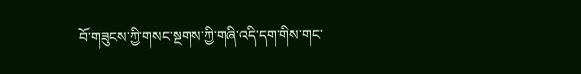བོ་གཟུངས་ཀྱི་གསང་སྔགས་ཀྱི་གཞི་འདི་དག་གིས་གང་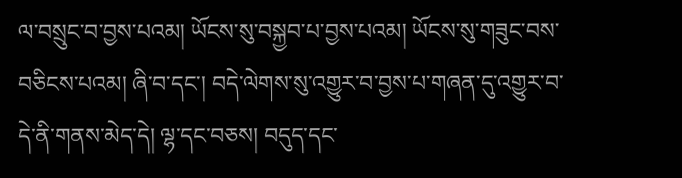ལ་བསྲུང་བ་བྱས་པའམ། ཡོངས་སུ་བསྐྱབ་པ་བྱས་པའམ། ཡོངས་སུ་གཟུང་བས་བཅིངས་པའམ། ཞི་བ་དང་། བདེ་ལེགས་སུ་འགྱུར་བ་བྱས་པ་གཞན་དུ་འགྱུར་བ་དེ་ནི་གནས་མེད་དེ། ལྷ་དང་བཅས། བདུད་དང་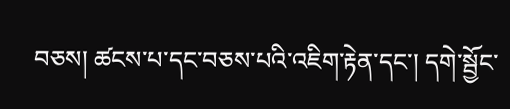བཅས། ཚངས་པ་དང་བཅས་པའི་འཇིག་རྟེན་དང་། དགེ་སྦྱོང་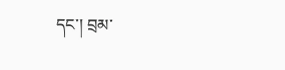དང་། བྲམ་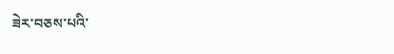ཟེར་བཅས་པའི་